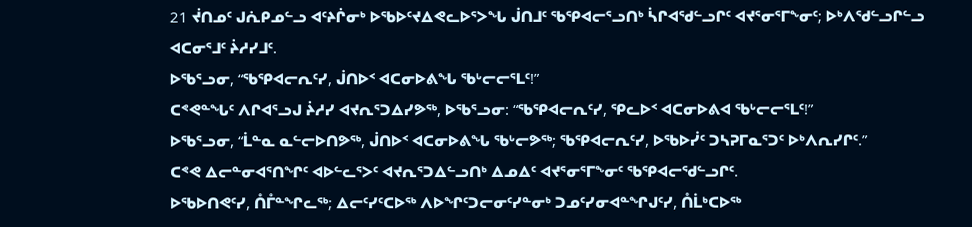21 ᔫᑎᓄᑦ ᒍᕇᑭᓄᓪᓗ ᐊᑦᔨᒌᓂᒃ ᐅᖃᐅᑦᔪᐃᕙᓚᐅᕐᐳᖓ ᒎᑎᒧᑦ ᖃᕿᐊᓕᕐᓗᑎᒃ ᓵᒋᐊᖁᓪᓗᒋᑦ ᐊᔪᕐᓂᕐᒥᖕᓂᑦ; ᐅᒃᐱᖁᓪᓗᒋᓪᓗ ᐊᑕᓂᕐᒧᑦ ᔩᓱᓯᒧᑦ.
ᐅᖃᕐᓗᓂ, “ᖃᕿᐊᓕᕆᑦᓯ, ᒎᑎᐅᑉ ᐊᑕᓂᐅᕕᖓ ᖃᒡᓕᓕᕐᒪᑦ!”
ᑕᕝᕙᓐᖓᑦ ᐱᒋᐊᕐᓗᒍ ᔩᓱᓯ ᐊᔪᕆᕐᑐᐃᓯᕗᖅ, ᐅᖃᕐᓗᓂ: “ᖃᕿᐊᓕᕆᑦᓯ, ᕿᓚᐅᑉ ᐊᑕᓂᐅᕕᐊ ᖃᒡᓕᓕᕐᒪᑦ!”
ᐅᖃᕐᓗᓂ, “ᒫᓐᓇ ᓇᓪᓕᐅᑎᕗᖅ, ᒎᑎᐅᑉ ᐊᑕᓂᐅᕕᖓ ᖃᒡᓕᕗᖅ; ᖃᕿᐊᓕᕆᑦᓯ, ᐅᖃᐅᓰᑦ ᑐᓴᕈᒥᓇᕐᑐᑦ ᐅᒃᐱᕆᓯᒋᑦ.”
ᑕᕝᕙ ᐃᓕᓐᓂᐊᕐᑎᖏᑦ ᐊᐅᓪᓚᕐᐳᑦ ᐊᔪᕆᕐᑐᐃᓪᓗᑎᒃ ᐃᓄᐃᑦ ᐊᔪᕐᓂᕐᒥᖕᓂᑦ ᖃᕿᐊᓕᖁᓪᓗᒋᑦ.
ᐅᖃᐅᑎᕙᑦᓯ, ᑍᒤᓐᖏᓚᖅ; ᐃᓕᑦᓯᑦᑕᐅᖅ ᐱᐅᖏᑦᑐᓕᓂᑦᓯᓐᓂᒃ ᑐᓄᑦᓯᓂᐊᓐᖏᒍᑦᓯ, ᑍᒫᒃᑕᐅᖅ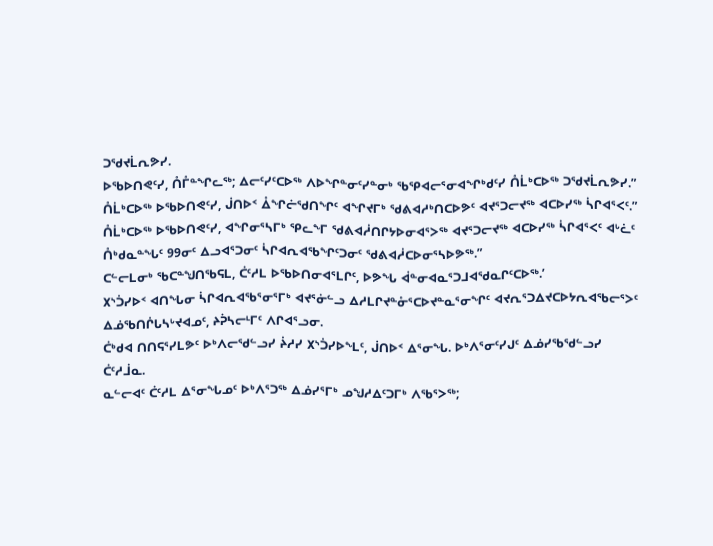ᑐᖁᔪᒫᕆᕗᓯ.
ᐅᖃᐅᑎᕙᑦᓯ, ᑍᒤᓐᖏᓚᖅ; ᐃᓕᑦᓯᑦᑕᐅᖅ ᐱᐅᖏᓐᓂᑦᓯᓐᓂᒃ ᖃᕿᐊᓕᕐᓂᐊᖏᒃᑯᑦᓯ ᑍᒫᒃᑕᐅᖅ ᑐᖁᔪᒫᕆᕗᓯ.”
ᑍᒫᒃᑕᐅᖅ ᐅᖃᐅᑎᕙᑦᓯ, ᒎᑎᐅᑉ ᐂᖏᓖᖁᑎᖏᑦ ᐊᖏᔪᒥᒃ ᖁᕕᐊᓱᒃᑎᑕᐅᕗᑦ ᐊᔪᕐᑐᓕᔪᖅ ᐊᑕᐅᓯᖅ ᓵᒋᐊᕐᐸᑦ.”
ᑍᒫᒃᑕᐅᖅ ᐅᖃᐅᑎᕙᑦᓯ, ᐊᖏᓂᕐᓴᒥᒃ ᕿᓚᖕᒥ ᖁᕕᐊᓲᑎᒋᔭᐅᓂᐊᕐᐳᖅ ᐊᔪᕐᑐᓕᔪᖅ ᐊᑕᐅᓯᖅ ᓵᒋᐊᕐᐸᑦ ᐊᒡᓛᑦ ᑍᒃᑯᓇᓐᖓᑦ 99ᓂᑦ ᐃᓗᐊᕐᑐᓂᑦ ᓵᒋᐊᕆᐊᖃᖏᑦᑐᓂᑦ ᖁᕕᐊᓲᑕᐅᓂᕐᓴᐅᕗᖅ.”
ᑕᓪᓕᒪᓂᒃ ᖃᑕᓐᖑᑎᖃᕋᒪ, ᑖᑦᓱᒪ ᐅᖃᐅᑎᓂᐊᕐᒪᒋᑦ, ᐅᕗᖓ ᐋᓐᓂᐊᓇᕐᑐᒧᐊᖁᓇᒋᑦᑕᐅᖅ.’
᙭ᔅᑑᓯᐅᑉ ᐊᑎᖓᓂ ᓵᒋᐊᕆᐊᖃᕐᓂᕐᒥᒃ ᐊᔪᕐᓃᓪᓗ ᐃᓱᒪᒋᔪᓐᓁᕐᑕᐅᔪᓐᓇᕐᓂᖏᑦ ᐊᔪᕆᕐᑐᐃᔪᑕᐅᔭᕆᐊᖃᓕᕐᐳᑦ ᐃᓅᖃᑎᒌᒐᓴᒡᔪᐊᓄᑦ, ᔨᕉᓴᓕᒻᒥᑦ ᐱᒋᐊᕐᓗᓂ.
ᑖᒃᑯᐊ ᑎᑎᕋᕐᓯᒪᕗᑦ ᐅᒃᐱᓕᖁᓪᓗᓯ ᔩᓱᓯ ᙭ᔅᑑᓯᐅᖕᒪᑦ, ᒎᑎᐅᑉ ᐃᕐᓂᖓ. ᐅᒃᐱᕐᓂᑦᓯᒍᑦ ᐃᓅᓯᖃᖁᓪᓗᓯ ᑖᑦᓱᒨᓇ.
ᓇᓪᓕᐊᑦ ᑖᑦᓱᒪ ᐃᕐᓂᖓᓄᑦ ᐅᒃᐱᕐᑐᖅ ᐃᓅᓯᕐᒥᒃ ᓄᖑᓱᐃᑦᑐᒥᒃ ᐱᖃᕐᐳᖅ;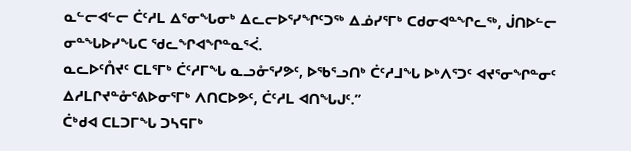ᓇᓪᓕᐊᓪᓕ ᑖᑦᓱᒪ ᐃᕐᓂᖓᓂᒃ ᐃᓚᓕᐅᕐᓯᖏᑦᑐᖅ ᐃᓅᓯᕐᒥᒃ ᑕᑯᓂᐊᓐᖏᓚᖅ, ᒎᑎᐅᓪᓕ ᓂᓐᖓᐅᓯᖓᑕ ᖁᓚᖏᐊᖏᓐᓇᕐᐹ.
ᓇᓚᐅᑦᑍᔪᑦ ᑕᒪᕐᒥᒃ ᑖᑦᓱᒥᖓ ᓇᓗᓁᕐᓯᕗᑦ, ᐅᖃᕐᓗᑎᒃ ᑖᑦᓱᒧᖓ ᐅᒃᐱᕐᑐᑦ ᐊᔪᕐᓂᖏᓐᓂᑦ ᐃᓱᒪᒋᔪᓐᓁᕐᕕᐅᓂᕐᒥᒃ ᐱᑎᑕᐅᕗᑦ, ᑖᑦᓱᒪ ᐊᑎᖓᒍᑦ.”
ᑖᒃᑯᐊ ᑕᒪᑐᒥᖓ ᑐᓴᕋᒥᒃ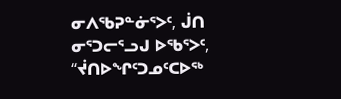ᓂᐱᖃᕈᓐᓃᕐᐳᑦ, ᒎᑎ ᓂᕐᑐᓕᕐᓗᒍ ᐅᖃᕐᐳᑦ, “ᔫᑎᐅᖏᑦᑐᓄᑦᑕᐅᖅ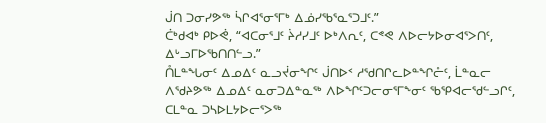ᒎᑎ ᑐᓂᓯᕗᖅ ᓵᒋᐊᕐᓂᕐᒥᒃ ᐃᓅᓯᖃᕐᓇᕐᑐᒧᑦ.”
ᑖᒃᑯᐊᒃ ᑭᐅᕚ, “ᐊᑕᓂᕐᒧᑦ ᔩᓱᓯᒧᑦ ᐅᒃᐱᕆᑦ, ᑕᕝᕙ ᐱᐅᓕᔭᐅᓂᐊᕐᐳᑎᑦ, ᐃᒡᓗᒥᐅᖃᑎᑎᓪᓗ.”
ᑍᒪᓐᖓᓂᑦ ᐃᓄᐃᑦ ᓇᓗᔫᓂᖏᑦ ᒎᑎᐅᑉ ᓱᖁᑎᒋᓚᐅᓐᖏᓔᑦ, ᒫᓐᓇᓕ ᐱᖁᔨᕗᖅ ᐃᓄᐃᑦ ᓇᓂᑐᐃᓐᓇᖅ ᐱᐅᖏᑦᑐᓕᓂᕐᒥᖕᓂᑦ ᖃᕿᐊᓕᖁᓪᓗᒋᑦ,
ᑕᒪᓐᓇ ᑐᓴᐅᒪᔭᐅᓕᕐᐳᖅ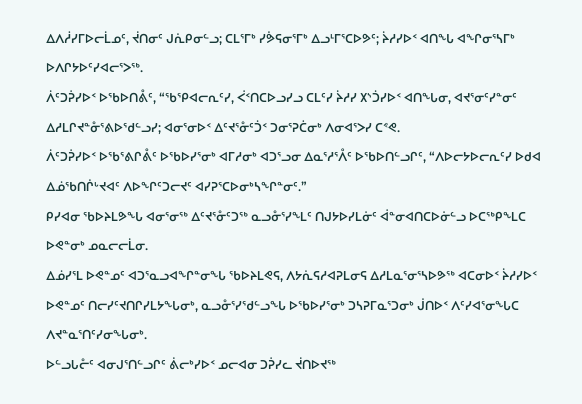ᐃᐱᓲᓯᒥᐅᓕᒫᓄᑦ, ᔫᑎᓂᑦ ᒍᕇᑭᓂᓪᓗ; ᑕᒪᕐᒥᒃ ᓯᕘᕋᓂᕐᒥᒃ ᐃᓗᒻᒥᕐᑕᐅᕗᑦ; ᔩᓱᓯᐅᑉ ᐊᑎᖓ ᐊᖏᓂᕐᓴᒥᒃ ᐅᐱᒋᔭᐅᑦᓯᐊᓕᕐᐳᖅ.
ᐲᑦᑐᕉᓯᐅᑉ ᐅᖃᐅᑎᕔᑦ, “ᖃᕿᐊᓕᕆᑦᓯ, ᐹᑉᑎᑕᐅᓗᓯᓗ ᑕᒪᑦᓯ ᔩᓱᓯ ᙭ᔅᑑᓯᐅᑉ ᐊᑎᖓᓂ, ᐊᔪᕐᓂᑦᓯᓐᓂᑦ ᐃᓱᒪᒋᔪᓐᓁᕐᕕᐅᖁᓪᓗᓯ; ᐊᓂᕐᓂᐅᑉ ᐃᑦᔪᕐᓁᑦᑑᑉ ᑐᓂᕐᕈᑖᓂᒃ ᐱᓂᐊᕐᐳᓯ ᑕᕝᕙ.
ᐲᑦᑐᕉᓯᐅᑉ ᐅᖃᕐᕕᒋᕔᑦ ᐅᖃᐅᓯᕐᓂᒃ ᐊᒥᓱᓂᒃ ᐊᑐᕐᓗᓂ ᐃᓇᕐᓱᕐᐰᑦ ᐅᖃᐅᑎᓪᓗᒋᑦ, “ᐱᐅᓕᔭᐅᓕᕆᑦᓯ ᐅᑯᐊ ᐃᓅᖃᑎᒌᒡᔪᐊᑦ ᐱᐅᖏᑦᑐᓕᔪᑦ ᐊᓯᕈᕐᑕᐅᓂᒃᓴᖏᓐᓂᑦ.”
ᑭᓯᐊᓂ ᖃᐅᔨᒪᕗᖓ ᐊᓂᕐᓂᖅ ᐃᑦᔪᕐᓁᑦᑐᖅ ᓇᓗᓁᕐᓯᖕᒪᑦ ᑎᒍᔭᐅᓯᒪᓃᑦ ᐋᓐᓂᐊᑎᑕᐅᓃᓪᓗ ᐅᑕᖅᑭᖕᒪᑕ ᐅᕙᓐᓂᒃ ᓄᓇᓕᓕᒫᓂ.
ᐃᓅᓯᕐᒪ ᐅᕙᓐᓄᑦ ᐊᑐᕐᓇᓗᐊᖏᓐᓂᖓ ᖃᐅᔨᒪᕙᕋ, ᐱᔭᕇᕋᓱᐊᕈᒪᓂᕋ ᐃᓱᒪᓇᕐᓂᕐᓴᐅᕗᖅ ᐊᑕᓂᐅᑉ ᔩᓱᓯᐅᑉ ᐅᕙᓐᓄᑦ ᑎᓕᓯᑦᔪᑎᒋᓯᒪᔭᖓᓂᒃ, ᓇᓗᓁᕐᓯᖁᓪᓗᖓ ᐅᖃᐅᓯᕐᓂᒃ ᑐᓴᕈᒥᓇᕐᑐᓂᒃ ᒎᑎᐅᑉ ᐱᑦᓯᐊᕐᓂᖓᑕ ᐱᔪᓐᓇᕐᑎᑦᓯᓂᖓᓂᒃ.
ᐅᓪᓗᒐᓔᑦ ᐊᓂᒍᕐᑎᓪᓗᒋᑦ ᕖᓕᒃᓯᐅᑉ ᓄᓕᐊᓂ ᑐᕉᓯᓚ ᔫᑎᐅᔪᖅ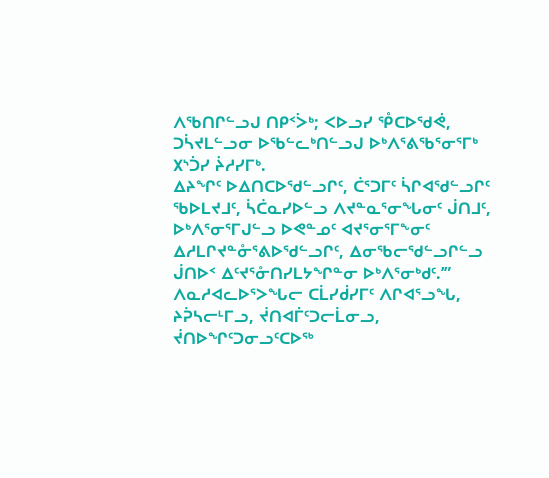ᐱᖃᑎᒋᓪᓗᒍ ᑎᑭᑉᐴᒃ; ᐸᐅᓗᓯ ᕾᑕᐅᖁᕚ, ᑐᓵᔪᒪᓪᓗᓂ ᐅᖃᓪᓚᒃᑎᓪᓗᒍ ᐅᒃᐱᕐᕕᖃᕐᓂᕐᒥᒃ ᙭ᔅᑑᓯ ᔩᓱᓯᒥᒃ.
ᐃᔨᖏᑦ ᐅᐃᑎᑕᐅᖁᓪᓗᒋᑦ, ᑖᕐᑐᒥᑦ ᓵᒋᐊᖁᓪᓗᒋᑦ ᖃᐅᒪᔪᒧᑦ, ᓵᑖᓇᓯᐅᓪᓗ ᐱᔪᓐᓇᕐᓂᖓᓂᑦ ᒎᑎᒧᑦ, ᐅᒃᐱᕐᓂᕐᒥᒍᓪᓗ ᐅᕙᓐᓄᑦ ᐊᔪᕐᓂᕐᒥᖕᓂᑦ ᐃᓱᒪᒋᔪᓐᓁᕐᕕᐅᖁᓪᓗᒋᑦ, ᐃᓂᖃᓕᖁᓪᓗᒋᓪᓗ ᒎᑎᐅᑉ ᐃᑦᔪᕐᓁᑎᓯᒪᔭᖏᓐᓂ ᐅᒃᐱᕐᓂᒃᑯᑦ.’”
ᐱᓇᓱᐊᓚᐅᕐᐳᖓᓕ ᑕᒫᓯᑰᓯᒥᑦ ᐱᒋᐊᕐᓗᖓ, ᔨᕉᓴᓕᒻᒥᓗ, ᔫᑎᐊᒦᑦᑐᓕᒫᓂᓗ, ᔫᑎᐅᖏᑦᑐᓂᓗᑦᑕᐅᖅ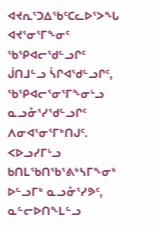ᐊᔪᕆᕐᑐᐃᖃᑦᑕᓚᐅᕐᐳᖓ ᐊᔪᕐᓂᕐᒥᖕᓂᑦ ᖃᕿᐊᓕᖁᓪᓗᒋᑦ ᒎᑎᒧᓪᓗ ᓵᒋᐊᖁᓪᓗᒋᑦ, ᖃᕿᐊᓕᕐᓂᕐᒥᖕᓂᒡᓗ ᓇᓗᓁᕐᓯᖁᓪᓗᒋᑦ ᐱᓂᐊᕐᓂᕐᒥᒃᑎᒍᑦ.
ᐸᐅᓗᓯᒥᒡᓗ ᑲᑎᒪᖃᑎᖃᕐᕕᒃᓴᒥᖕᓂᒃ ᐅᓪᓗᒥᒃ ᓇᓗᓁᕐᓯᕗᑦ, ᓇᓪᓕᐅᑎᖕᒪᓪᓗ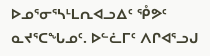ᐅᓄᕐᓂᕐᓴᒻᒪᕆᐊᓗᐃᑦ ᕾᕗᑦ ᓇᔪᕐᑕᖓᓄᑦ. ᐅᓪᓛᒥᑦ ᐱᒋᐊᕐᓗᒍ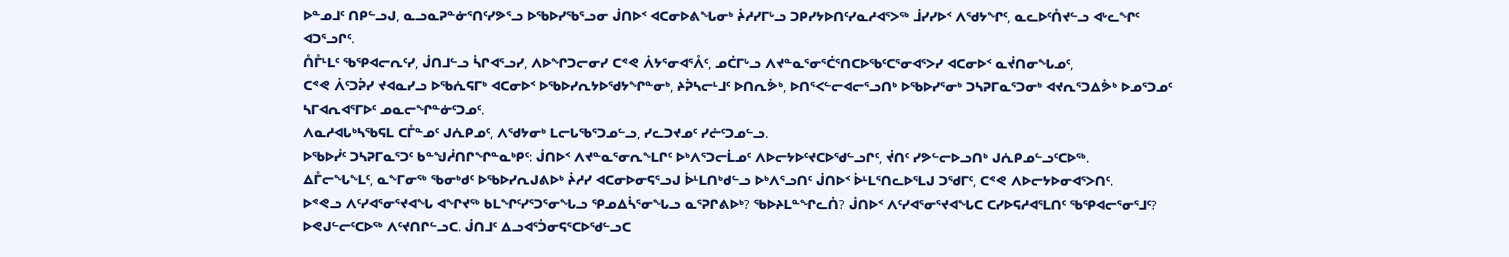ᐅᓐᓄᒧᑦ ᑎᑭᓪᓗᒍ, ᓇᓗᓇᕈᓐᓃᕐᑎᑦᓯᕗᕐᓗ ᐅᖃᐅᓯᖃᕐᓗᓂ ᒎᑎᐅᑉ ᐊᑕᓂᐅᕕᖓᓂᒃ ᔩᓱᓯᒥᒡᓗ ᑐᑭᓯᔭᐅᑎᑦᓯᓇᓱᐊᕐᐳᖅ ᒨᓯᓯᐅᑉ ᐱᖁᔭᖏᑦ, ᓇᓚᐅᑦᑍᔪᓪᓗ ᐊᒡᓚᖏᑦ ᐊᑐᕐᓗᒋᑦ.
ᑍᒤᒻᒪᑦ ᖃᕿᐊᓕᕆᑦᓯ, ᒎᑎᒧᓪᓗ ᓵᒋᐊᕐᓗᓯ, ᐱᐅᖏᑐᓕᓂᓯ ᑕᕝᕙ ᐲᔭᕐᓂᐊᕐᐰᑦ, ᓄᑖᒥᒡᓗ ᐱᔪᓐᓇᕐᓂᕐᑖᕐᑎᑕᐅᖃᑦᑕᕐᓂᐊᕐᐳᓯ ᐊᑕᓂᐅᑉ ᓇᔫᑎᓂᖓᓄᑦ,
ᑕᕝᕙ ᐲᑦᑐᕉᓯ ᔪᐊᓇᓯᓗ ᐅᖃᕇᕋᒥᒃ ᐊᑕᓂᐅᑉ ᐅᖃᐅᓯᕆᔭᐅᖁᔭᖏᓐᓂᒃ, ᔨᕉᓴᓕᒻᒧᑦ ᐅᑎᕆᕘᒃ, ᐅᑎᕐᐸᓪᓕᐊᓕᕐᓗᑎᒃ ᐅᖃᐅᓯᕐᓂᒃ ᑐᓴᕈᒥᓇᕐᑐᓂᒃ ᐊᔪᕆᕐᑐᐃᕘᒃ ᐅᓄᕐᑐᓄᑦ ᓴᒥᐊᕆᐊᕐᒥᐅᑦ ᓄᓇᓕᖏᓐᓃᑦᑐᓄᑦ.
ᐱᓇᓱᐊᒐᒃᓴᖃᕋᒪ ᑕᒤᓐᓄᑦ ᒍᕇᑭᓄᑦ, ᐱᖁᔭᓂᒃ ᒪᓕᒐᖃᕐᑐᓄᓪᓗ, ᓯᓚᑐᔪᓄᑦ ᓯᓔᑦᑐᓄᓪᓗ.
ᐅᖃᐅᓰᑦ ᑐᓴᕈᒥᓇᕐᑐᑦ ᑲᓐᖑᓲᑎᒋᖏᓐᓇᒃᑭᑦ: ᒎᑎᐅᑉ ᐱᔪᓐᓇᕐᓂᕆᖕᒪᒋᑦ ᐅᒃᐱᕐᑐᓕᒫᓄᑦ ᐱᐅᓕᔭᐅᑦᔪᑕᐅᖁᓪᓗᒋᑦ, ᔫᑎᑦ ᓯᕗᓪᓕᐅᓗᑎᒃ ᒍᕇᑭᓄᓪᓗᑦᑕᐅᖅ.
ᐃᒤᓕᖓᖕᒪᑦ, ᓇᖕᒥᓂᖅ ᖃᓂᒃᑯᑦ ᐅᖃᐅᓯᕆᒍᕕᐅᒃ ᔩᓱᓯ ᐊᑕᓂᐅᓂᕋᕐᓗᒍ ᐆᒻᒪᑎᒃᑯᓪᓗ ᐅᒃᐱᕐᓗᑎᑦ ᒎᑎᐅᑉ ᐆᒻᒪᕐᑎᓚᐅᕐᒪᒍ ᑐᖁᒥᑦ, ᑕᕝᕙ ᐱᐅᓕᔭᐅᓂᐊᕐᐳᑎᑦ.
ᐅᕝᕙᓗ ᐱᑦᓯᐊᕐᓂᕐᔪᐊᖓ ᐊᖏᔪᖅ ᑲᒪᖏᑦᓯᕐᑐᕐᓂᖓᓗ ᕿᓄᐃᓵᕐᓂᖓᓗ ᓇᕐᕈᒋᕕᐅᒃ? ᖃᐅᔨᒪᓐᖏᓚᑏ? ᒎᑎᐅᑉ ᐱᑦᓯᐊᕐᓂᕐᔪᐊᖓᑕ ᑕᓯᐅᕋᓱᐊᕐᒪᑎᑦ ᖃᕿᐊᓕᕐᓂᕐᒧᑦ?
ᐅᕙᒍᓪᓕᑦᑕᐅᖅ ᐱᑦᔪᑎᒋᓪᓗᑕ. ᒎᑎᒧᑦ ᐃᓗᐊᕐᑑᓂᕋᕐᑕᐅᖁᓪᓗᑕ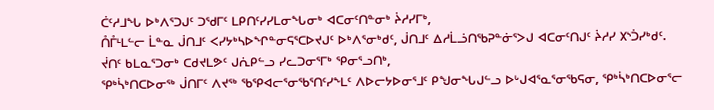ᑖᑦᓱᒧᖓ ᐅᒃᐱᕐᑐᒍᑦ ᑐᖁᒥᑦ ᒪᑭᑎᑦᓯᓯᒪᓂᖓᓂᒃ ᐊᑕᓂᑦᑎᓐᓂᒃ ᔩᓱᓯᒥᒃ,
ᑍᒤᒻᒪᓪᓕ ᒫᓐᓇ ᒎᑎᒧᑦ ᐸᓯᔭᒃᓴᐅᖏᓐᓂᕋᕐᑕᐅᔪᒍᑦ ᐅᒃᐱᕐᓂᒃᑯᑦ, ᒎᑎᒧᑦ ᐃᓱᒫᓘᑎᖃᕈᓐᓃᕐᐳᒍ ᐊᑕᓂᑦᑎᒍᑦ ᔩᓱᓯ ᙭ᔅᑑᓯᒃᑯᑦ.
ᔫᑎᑦ ᑲᒪᓇᕐᑐᓂᒃ ᑕᑯᔪᒪᕗᑦ ᒍᕇᑭᓪᓗ ᓯᓚᑐᓂᕐᒥᒃ ᕿᓂᕐᓗᑎᒃ,
ᕿᒃᓵᒃᑎᑕᐅᓂᖅ ᒎᑎᒥᑦ ᐱᔪᖅ ᖃᕿᐊᓕᕐᓂᖃᕐᑎᑦᓯᖕᒪᑦ ᐱᐅᓕᔭᐅᓂᕐᒧᑦ ᑭᖑᓂᖓᒍᓪᓗ ᐅᒡᒍᐊᕐᓇᕐᓂᖃᕋᓂ, ᕿᒃᓵᒃᑎᑕᐅᓂᕐᓕ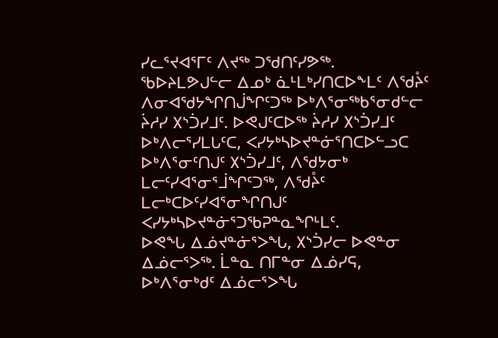ᓯᓚᕐᔪᐊᕐᒥᑦ ᐱᔪᖅ ᑐᖁᑎᑦᓯᕗᖅ.
ᖃᐅᔨᒪᕗᒍᓪᓕ ᐃᓄᒃ ᓈᒻᒪᒃᓯᑎᑕᐅᖕᒪᑦ ᐱᖁᔧᑦ ᐱᓂᐊᖁᔭᖏᑎᒎᖏᑦᑐᖅ ᐅᒃᐱᕐᓂᖅᑲᕐᓂᑯᓪᓕ ᔩᓱᓯ ᙭ᔅᑑᓯᒧᑦ. ᐅᕙᒍᑦᑕᐅᖅ ᔩᓱᓯ ᙭ᔅᑑᓯᒧᑦ ᐅᒃᐱᓕᕐᓯᒪᒐᑦᑕ, ᐸᓯᔭᒃᓴᐅᔪᓐᓃᕐᑎᑕᐅᓪᓗᑕ ᐅᒃᐱᕐᓂᑦᑎᒍᑦ ᙭ᔅᑑᓯᒧᑦ, ᐱᖁᔭᓂᒃ ᒪᓕᑦᓯᐊᕐᓂᕐᒨᖏᑦᑐᖅ, ᐱᖁᔧᑦ ᒪᓕᒃᑕᐅᑦᓯᐊᕐᓂᖏᑎᒍᑦ ᐸᓯᔭᒃᓴᐅᔪᓐᓃᕐᑐᖃᕈᓐᓇᖏᒻᒪᑦ.
ᐅᕙᖓ ᐃᓅᔪᓐᓃᕐᐳᖓ, ᙭ᔅᑑᓯᓕ ᐅᕙᓐᓂ ᐃᓅᓕᕐᐳᖅ. ᒫᓐᓇ ᑎᒥᓐᓂ ᐃᓅᓯᕋ, ᐅᒃᐱᕐᓂᒃᑯᑦ ᐃᓅᓕᕐᐳᖓ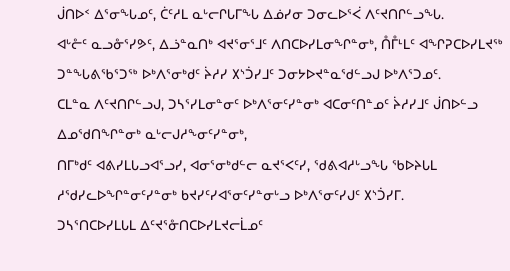ᒎᑎᐅᑉ ᐃᕐᓂᖓᓄᑦ, ᑖᑦᓱᒪ ᓇᒡᓕᒋᒐᒥᖓ ᐃᓅᓯᓂ ᑐᓂᓚᐅᕐᐹ ᐱᑦᔪᑎᒋᓪᓗᖓ.
ᐊᒡᓔᑦ ᓇᓗᓁᕐᓯᕗᑦ, ᐃᓘᓐᓇᑎᒃ ᐊᔪᕐᓂᕐᒧᑦ ᐱᑎᑕᐅᓯᒪᓂᖏᓐᓂᒃ, ᑍᒤᒻᒪᑦ ᐊᖏᕈᑕᐅᓯᒪᔪᖅ ᑐᓐᖓᕕᖃᕐᑐᖅ ᐅᒃᐱᕐᓂᒃᑯᑦ ᔩᓱᓯ ᙭ᔅᑑᓯᒧᑦ ᑐᓂᔭᐅᔪᓐᓇᖁᓪᓗᒍ ᐅᒃᐱᕐᑐᓄᑦ.
ᑕᒪᓐᓇ ᐱᑦᔪᑎᒋᓪᓗᒍ, ᑐᓴᕐᓯᒪᓂᓐᓂᑦ ᐅᒃᐱᕐᓂᑦᓯᓐᓂᒃ ᐊᑕᓂᑦᑎᓐᓄᑦ ᔩᓱᓯᒧᑦ ᒎᑎᐅᓪᓗ ᐃᓄᖁᑎᖏᓐᓂᒃ ᓇᒡᓕᒍᓱᖕᓂᑦᓯᓐᓂᒃ,
ᑎᒥᒃᑯᑦ ᐊᕕᓯᒪᒐᓗᐊᕐᓗᓯ, ᐊᓂᕐᓂᒃᑯᓪᓕ ᓇᔪᕐᐸᑦᓯ, ᖁᕕᐊᓱᒡᓗᖓ ᖃᐅᔨᒐᒪ ᓱᖁᓯᓚᐅᖏᓐᓂᑦᓯᓐᓂᒃ ᑲᔪᓯᑦᓯᐊᕐᓂᑦᓯᓐᓂᒡᓗ ᐅᒃᐱᕐᓂᑦᓯᒍᑦ ᙭ᔅᑑᓯᒥ.
ᑐᓴᕐᑎᑕᐅᓯᒪᒐᒪ ᐃᑦᔪᕐᓁᑎᑕᐅᓯᒪᔪᓕᒫᓄᑦ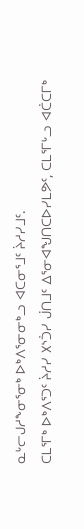ᓇᒡᓕᒍᓱᖕᓂᕐᓂᒃ ᐅᒃᐱᕐᓂᓂᒃᓗ ᐊᑕᓂᕐᒧᑦ ᔩᓱᓯᒧᑦ.
ᑕᒪᕐᒥᒃ ᐅᒃᐱᕐᑐᑦ ᔩᓱᓯ ᙭ᔅᑑᓯ ᒎᑎᒧᑦ ᐃᕐᓂᐊᖑᑎᑕᐅᓯᒪᕗᑦ, ᑕᒪᕐᒥᒡᓗ ᐊᑖᑕᒥᒃ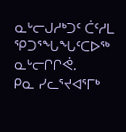ᓇᒡᓕᒍᓱᒃᑐᑦ ᑖᑦᓱᒪ ᕿᑐᕐᖓᖓᑦᑕᐅᖅ ᓇᒡᓕᒋᒋᕚ.
ᑭᓇ ᓯᓚᕐᔪᐊᕐᒥᒃ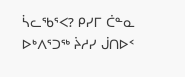ᓵᓚᖃᕐᐸ? ᑭᓯᒥ ᑖᓐᓇ ᐅᒃᐱᕐᑐᖅ ᔩᓱᓯ ᒎᑎᐅᑉ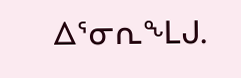ᐃᕐᓂᕆᖕᒪᒍ.